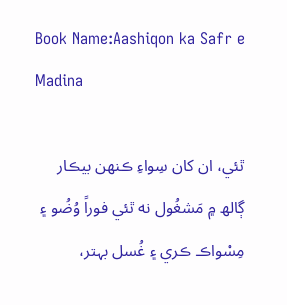Book Name:Aashiqon ka Safr e Madina

ٿئي، ان کان سِواءِ ڪنهن بيڪار ڳالھ ۾ مَشغُول نه ٿئي فوراً وُضُو ۽ مِسْواڪ ڪري ۽ غُسل بہتر،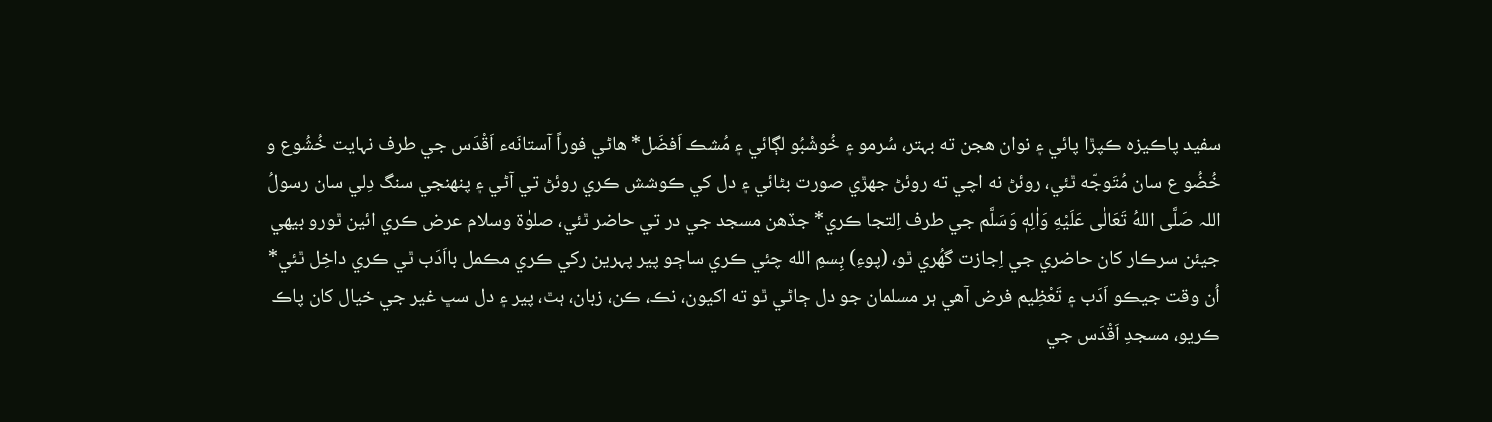سفيد پاڪيزہ ڪپڙا پائي ۽ نوان هجن ته بہتر، سُرمو ۽ خُوشْبُو لڳائي ۽ مُشڪ اَفضَل* هاڻي فوراً آستانَهء اَقْدَس جي طرف نہايت خُشُوع و خُضُو ع سان مُتَوجّه ٿئي، روئڻ نه اچي ته روئڻ جهڙي صورت بڻائي ۽ دل کي ڪوشش ڪري روئڻ تي آڻي ۽ پنهنجي سنگ دِلي سان رسولُ اللہ صَلَّى اللهُ تَعَالٰى عَلَيْهِ وَاٰلِهٖ وَسَلَّم جي طرف اِلتجا ڪري* جڏهن مسجد جي در تي حاضر ٿئي، صلوٰة وسلام عرض ڪري ائين ٿورو بيهي جيئن سرڪار کان حاضري جي اِجازت گھُري ٿو، (پوءِ) بِسمِ الله چئي ڪري ساڄو پير پہرين رکي ڪري مڪمل بااَدَب ٿي ڪري داخِل ٿئي* اُن وقت جيڪو اَدَب ۽ تَعْظِيم فرض آهي ہر مسلمان جو دل ڄاڻي ٿو ته اکيون، نڪ، ڪن، زبان، ہٿ، پير ۽ دل سڀ غير جي خيال کان پاڪ ڪريو، مسجدِ اَقْدَس جي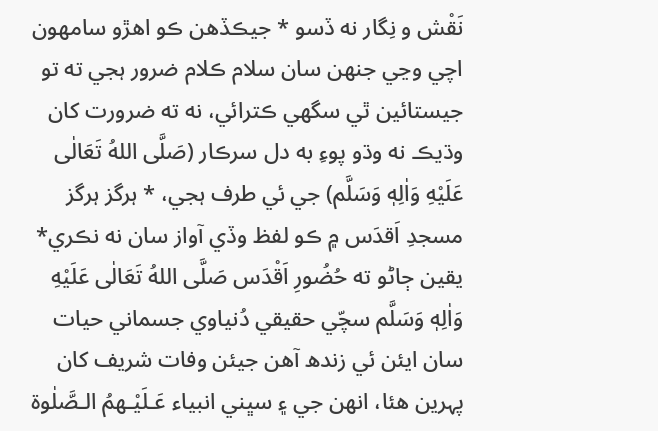نَقْش و نِگار نه ڏسو * جيڪڏهن ڪو اهڙو سامهون اچي وڃي جنهن سان سلام ڪلام ضرور ہجي ته تو جيستائين ٿي سگھي ڪترائي، نه ته ضرورت کان وڌيڪ نه وڌو پوءِ به دل سرڪار (صَلَّى اللهُ تَعَالٰى عَلَيْهِ وَاٰلِهٖ وَسَلَّم) جي ئي طرف ہجي، * ہرگز ہرگز مسجدِ اَقدَس ۾ ڪو لفظ وڏي آواز سان نه نڪري* يقين ڄاڻو ته حُضُورِ اَقْدَس صَلَّى اللهُ تَعَالٰى عَلَيْهِ وَاٰلِهٖ وَسَلَّم سچّي حقيقي دُنياوي جسماني حيات سان ايئن ئي زندھ آهن جيئن وفات شريف کان پہرين هئا، انهن جي ۽ سڀني انبياء عَـلَيْـھمُ الـصَّلٰوة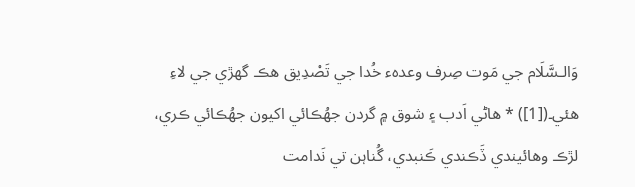وَالـسَّلَام جي مَوت صِرف وعدہء خُدا جي تَصْدِيق هڪ گھڙي جي لاءِ هئي۔([1]) * هاڻي اَدب ۽ شوق ۾ گردن جھُڪائي اکيون جھُڪائي ڪري، لڙڪ وهائيندي ڏَڪندي ڪَنبدي، گُناہن تي نَدامت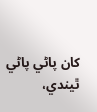کان پاڻي پاڻي ٿيندي،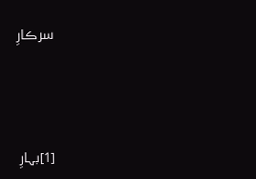سرڪارِ





[1]بہارِ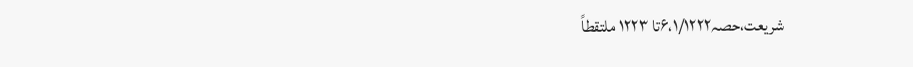شریعت،حصہ۶،۱/۱۲۲۲تا ۱۲۲۳ ملتقطاً